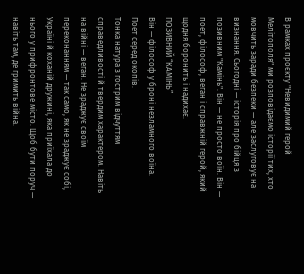В рамках проєкту "Невидимий герой Мелітополя" ми розповідаємо історії тих, хто мовчить заради безпеки — але заслуговує на визнання. Сьогодні — історія про бійця з позивним "Камінь". Він — не просто воїн. Він — поет, філософ, веган і справжній герой, який щодня боронить і надихає.
ПОЗИВНИЙ “КАМІНЬ”
Він — філософ у броні незламного воїна.
Поет серед окопів.
Тонка натура з гострим відчуттям справедливості й твердим характером. Навіть на війні — веган. Не зраджує своїм переконанням — так само, як не зраджує собі, Україні й коханій дружині, яка приїхала до нього у прифронтове місто. Щоб бути поруч — навіть там, де гримить війна.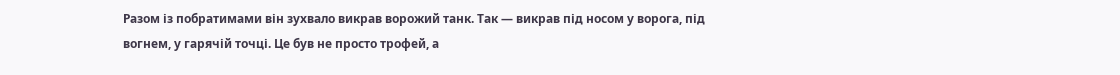Разом із побратимами він зухвало викрав ворожий танк. Так — викрав під носом у ворога, під вогнем, у гарячій точці. Це був не просто трофей, а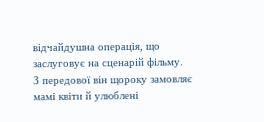відчайдушна операція, що заслуговує на сценарій фільму.
З передової він щороку замовляє мамі квіти й улюблені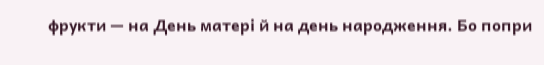фрукти — на День матері й на день народження. Бо попри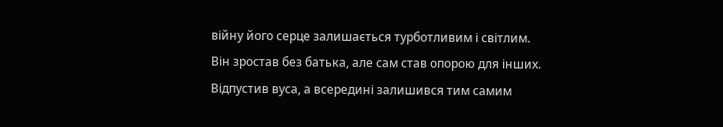війну його серце залишається турботливим і світлим.
Він зростав без батька, але сам став опорою для інших. Відпустив вуса, а всередині залишився тим самим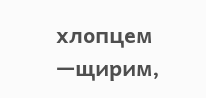хлопцем —щирим,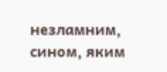незламним, сином, яким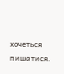хочеться пишатися.